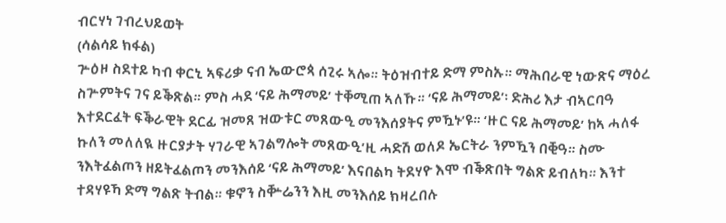ብርሃነ ገብረህይወት
(ሳልሳይ ክፋል)
ጕዕዞ ስደተይ ካብ ቀርኒ ኣፍሪቃ ናብ ኤውሮጳ ሰጊሩ ኣሎ። ትዕዝብተይ ድማ ምስኡ። ማሕበራዊ ነውጽና ማዕረ ስጕምትና ገና ይቕጽል። ምስ ሓደ ‘ናይ ሕማመይ’ ተቐሚጠ ኣለኹ። ‘ናይ ሕማመይ’፡ ድሕሪ እታ ብኣርባዓ እተደርፈት ፍቕራዊት ደርፊ ዝመጸ ዝውቱር መጸውዒ መንእሰያትና ምዃኑ’ዩ። ‘ዙር ናይ ሕማመይ’ ከኣ ሓለፋ ኩለን መለለዪ ዙርያታት ሃገራዊ ኣገልግሎት መጸውዒ’ዚ ሓድሽ ወለዶ ኤርትራ ንምዃን በቒዓ። ስሙ ንእትፈልጦን ዘይትፈልጦን መንእሰይ ‘ናይ ሕማመይ’ እናበልካ ትደሃዮ እሞ ብቕጽበት ግልጽ ይብለካ። እንተ ተዳሃዩኻ ድማ ግልጽ ትብል። ቁኖን ስቝሬንን እዚ መንእሰይ ክዛረበሉ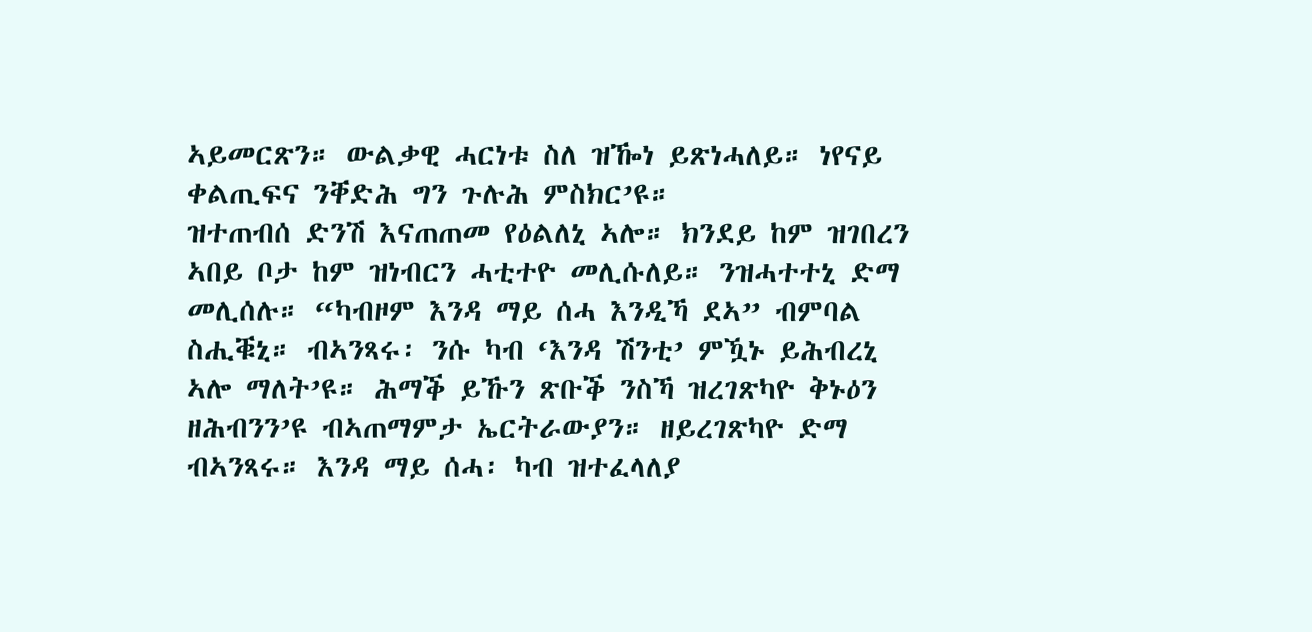ኣይመርጽን። ውልቃዊ ሓርነቱ ስለ ዝዀነ ይጽነሓለይ። ነየናይ ቀልጢፍና ንቐድሕ ግን ጉሉሕ ምስክር’ዩ።
ዝተጠብሰ ድንሽ እናጠጠመ የዕልለኒ ኣሎ። ክንደይ ከም ዝገበረን ኣበይ ቦታ ከም ዝነብርን ሓቲተዮ መሊሱለይ። ንዝሓተተኒ ድማ መሊሰሉ። “ካብዞም እንዳ ማይ ሰሓ እንዲኻ ደኣ” ብምባል ስሒቑኒ። ብኣንጻሩ፡ ንሱ ካብ ‘እንዳ ሽንቲ’ ምዃኑ ይሕብረኒ ኣሎ ማለት’ዩ። ሕማቕ ይኹን ጽቡቕ ንስኻ ዝረገጽካዮ ቅኑዕን ዘሕብንን’ዩ ብኣጠማምታ ኤርትራውያን። ዘይረገጽካዮ ድማ ብኣንጻሩ። እንዳ ማይ ሰሓ፡ ካብ ዝተፈላለያ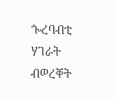ጐረባብቲ ሃገራት ብወረቐት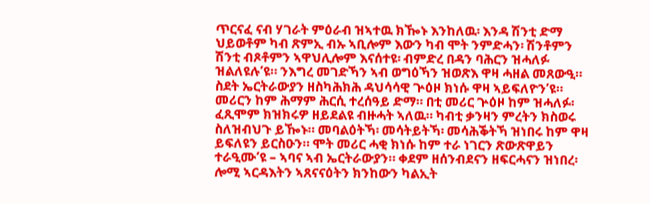ጥርናፈ ናብ ሃገራት ምዕራብ ዝኣተዉ ክዀኑ እንከለዉ፡ እንዳ ሽንቲ ድማ ህይወቶም ካብ ጽምኢ ብኡ ኣቢሎም እውን ካብ ሞት ንምድሓን፡ ሽንቶምን ሽንቲ ብጾቶምን ኣዋህሊሎም እናሰተዩ፡ ብምድረ በዳን ባሕርን ዝሓለፉ ዝልለዩሉ’ዩ። ንእግረ መገድኻን ኣብ ወግዕኻን ዝወጽእ ዋዛ ሓዘል መጸውዒ። ስደት ኤርትራውያን ዘስካሕክሕ ዳህሳሳዊ ጕዕዞ ክነሱ ዋዛ ኣይፍለዮን’ዩ። መሪርን ከም ሕማም ሕርሲ ተረሰዓይ ድማ። በቲ መሪር ጕዕዞ ከም ዝሓለፉ፡ ፈጺሞም ክዝክሩዎ ዘይደልዩ ብዙሓት ኣለዉ። ካብቲ ቃንዛን ምረትን ክስወሩ ስለዝብህጉ ይዀኑ። መባልዕትኻ፡ መሳትይትኻ፡ መሳሕቕትኻ ዝነበሩ ከም ዋዛ ይፍለዩን ይርስዑን። ሞት መሪር ሓቂ ክነሱ ከም ተራ ነገርን ጽውጽዋይን ተራዒሙ’ዩ – ኣባና ኣብ ኤርትራውያን። ቀደም ዘሰንብደናን ዘፍርሓናን ዝነበረ፡ ሎሚ ኣርዳእትን ኣጸናናዕትን ክንከውን ካልኢት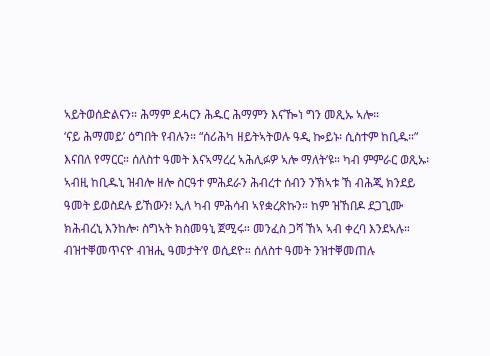ኣይትወሰድልናን። ሕማም ደሓርን ሕዱር ሕማምን እናዀነ ግን መጺኡ ኣሎ።
‘ናይ ሕማመይ’ ዕግበት የብሉን። “ሰሪሕካ ዘይትኣትወሉ ዓዲ ኰይኑ፡ ሲስተም ከቢዱ።” እናበለ የማርር። ሰለስተ ዓመት እናኣማረረ ኣሕሊፉዎ ኣሎ ማለት’ዩ። ካብ ምምራር ወጺኡ፡ ኣብዚ ከቢዱኒ ዝብሎ ዘሎ ስርዓተ ምሕደራን ሕብረተ ሰብን ንኽኣቱ ኸ ብሕጂ ክንደይ ዓመት ይወስደሉ ይኸውን፧ ኢለ ካብ ምሕሳብ ኣየቋረጽኩን። ከም ዝኸበዶ ደጋጊሙ ክሕብረኒ እንከሎ፡ ስግኣት ክስመዓኒ ጀሚሩ። መንፈስ ጋሻ ኸኣ ኣብ ቀረባ እንደኣሉ። ብዝተቐመጥናዮ ብዝሒ ዓመታት’የ ወሲደዮ። ሰለስተ ዓመት ንዝተቐመጠሉ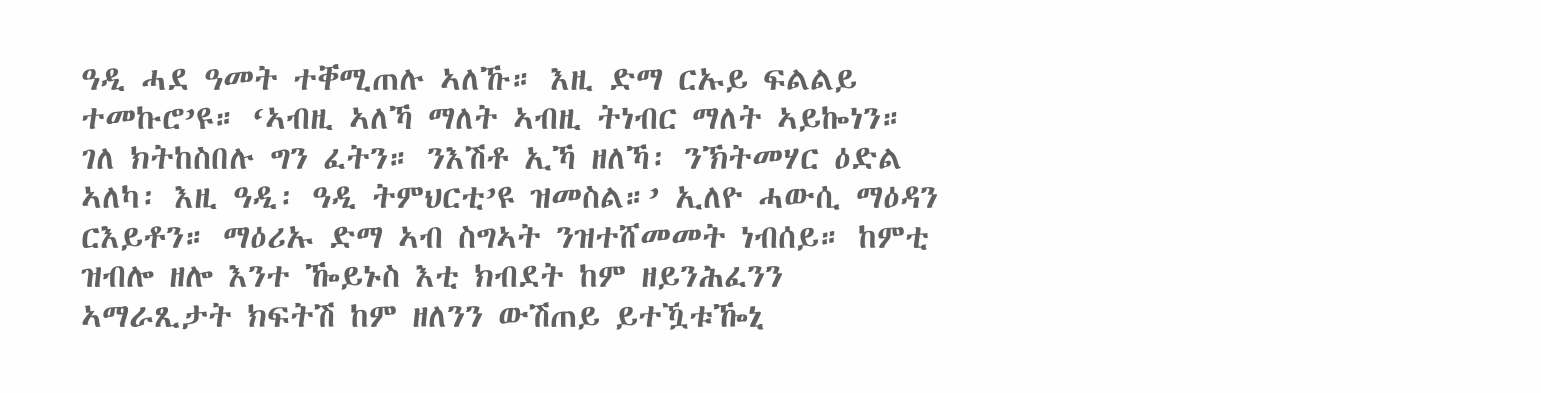ዓዲ ሓደ ዓመት ተቐሚጠሉ ኣለኹ። እዚ ድማ ርኡይ ፍልልይ ተመኩሮ’ዩ። ‘ኣብዚ ኣለኻ ማለት ኣብዚ ትነብር ማለት ኣይኰነን። ገለ ክትከስበሉ ግን ፈትን። ንእሽቶ ኢኻ ዘለኻ፡ ንኽትመሃር ዕድል ኣለካ፡ እዚ ዓዲ፡ ዓዲ ትምህርቲ’ዩ ዝመስል።’ ኢለዮ ሓውሲ ማዕዳን ርእይቶን። ማዕሪኡ ድማ ኣብ ስግኣት ንዝተሸመመት ነብሰይ። ከምቲ ዝብሎ ዘሎ እንተ ዀይኑስ እቲ ክብደት ከም ዘይንሕፈንን ኣማራጺታት ክፍትሽ ከም ዘለንን ውሽጠይ ይተዃቱዀኒ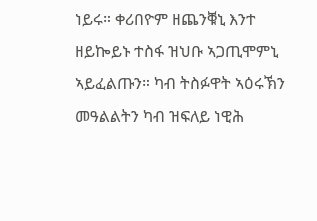ነይሩ። ቀሪበዮም ዘጨንቑኒ እንተ ዘይኰይኑ ተስፋ ዝህቡ ኣጋጢሞምኒ ኣይፈልጡን። ካብ ትስፉዋት ኣዕሩኽን መዓልልትን ካብ ዝፍለይ ነዊሕ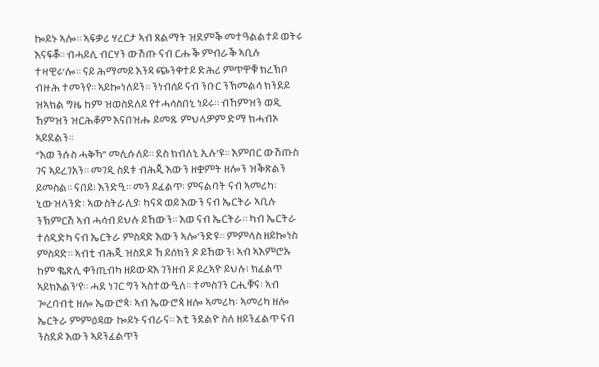ኰይኑ ኣሎ። ኣፍቃሪ ሃረርታ ኣብ ጸልማት ዝደምቕ መተዓልልተይ ወትሩ እናፍቖ። ብሓይሊ ብርሃን ውሽጡ ናብ ርሑቕ ምብራቕ ኣቢሉ ተዛዊሩ’ሎ። ናይ ሕማመይ እንዳ ጭንቀተይ ድሕሪ ምጥዋቑ ክረኽቦ ብዙሕ ተመንየ። ኣይኰነለይን። ንነብሰይ ናብ ንቡር ንኽመልሳ ክንደይ ዝኣክል ግዜ ከም ዝወስደለይ የተሓሳስበኒ ነይሩ። ብኸምዝን ወዲ ኸምዝን ዝርሕቆም እናበዝሑ ይመጹ ምህላዎም ድማ ክሓብኦ ኣይደልን።
“እወ ንሱስ ሓቅኻ” መሊሱለይ። ደስ ክብለኒ ኢሉ’ዩ። እምበር ውሽጡስ ገና ኣይረገአን። መገዲ ስደቱ ብሕጂ እውን ዘቋምት ዘሎን ዝቕጽልን ይመስል። ናበይ፧ እንድዒ። መን ይፈልጥ፡ ምናልባት ናብ ኣመሪካ፡ ኒውዝላንድ፡ ኣውስትራሊያ፡ ካናዳ ወይ እውን ናብ ኤርትራ ኣቢሉ ንኽምርሽ ኣብ ሓሳብ ይህሉ ይኸውን። እወ ናብ ኤርትራ። ካብ ኤርትራ ተሰዲድካ ናብ ኤርትራ ምስዳድ እውን ኣሎ’ንድዩ። ምምላስ ዘይኰነስ ምስዳድ። ኣብቲ ብሕጂ ዝስደዶ ኸ ይሰክን ዶ ይኸውን፧ ኣብ ኣእምሮኡ ከም ቈጽሊ ቀንጢብካ ዘይውዳእ ገንዘብ ዶ ይረኣዮ ይህሉ፧ ክፈልጥ ኣይክእልን’የ። ሓደ ነገር ግን ኣስተውዒለ። ተመስገን ርሒቑና፡ ኣብ ጐረባብቲ ዘሎ ኤውሮጳ፡ ኣብ ኤውሮጳ ዘሎ ኣመሪካ፡ ኣመሪካ ዘሎ ኤርትራ ምምዕዳው ኰይኑ ናብራና። እቲ ንደልዮ ስለ ዘይንፈልጥ ናብ ንስደዶ እውን ኣይንፈልጥን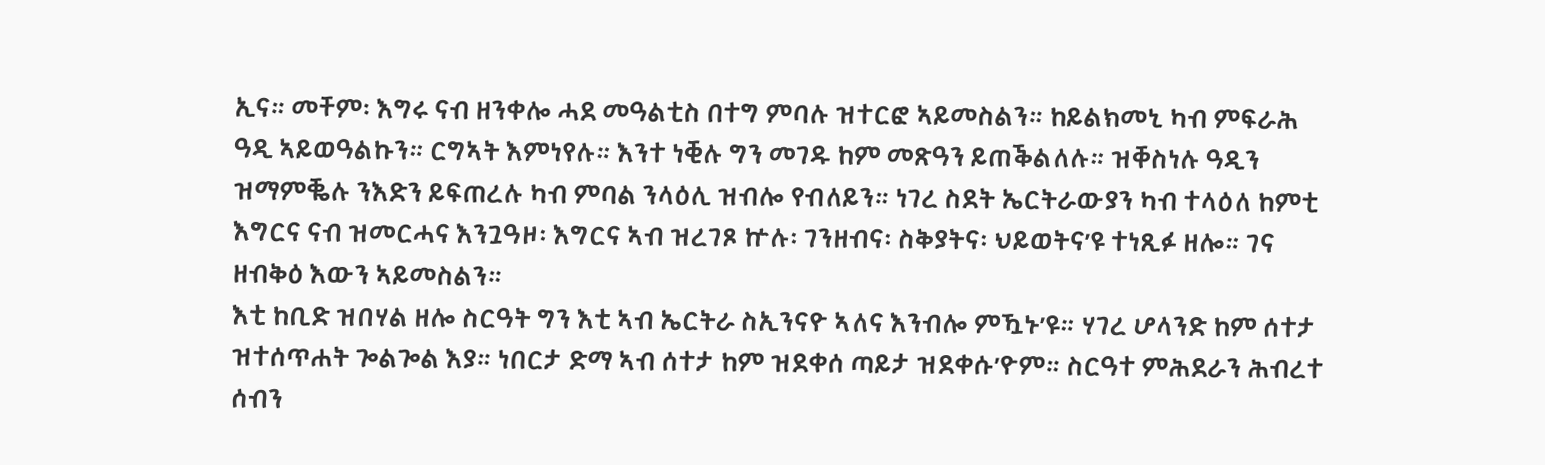ኢና። መቸም፡ እግሩ ናብ ዘንቀሎ ሓደ መዓልቲስ በተግ ምባሉ ዝተርፎ ኣይመስልን። ከይልክመኒ ካብ ምፍራሕ ዓዲ ኣይወዓልኩን። ርግኣት እምነየሉ። እንተ ነቒሉ ግን መገዱ ከም መጽዓን ይጠቕልለሉ። ዝቐስነሉ ዓዲን ዝማምቘሉ ንእድን ይፍጠረሉ ካብ ምባል ንላዕሊ ዝብሎ የብለይን። ነገረ ስደት ኤርትራውያን ካብ ተላዕለ ከምቲ እግርና ናብ ዝመርሓና እንጓዓዞ፡ እግርና ኣብ ዝረገጾ ኵሉ፡ ገንዘብና፡ ስቅያትና፡ ህይወትና’ዩ ተነጺፉ ዘሎ። ገና ዘብቅዕ እውን ኣይመስልን።
እቲ ከቢድ ዝበሃል ዘሎ ስርዓት ግን እቲ ኣብ ኤርትራ ስኢንናዮ ኣለና እንብሎ ምዃኑ’ዩ። ሃገረ ሆላንድ ከም ሰተታ ዝተሰጥሐት ጐልጐል እያ። ነበርታ ድማ ኣብ ሰተታ ከም ዝደቀሰ ጣይታ ዝደቀሱ’ዮም። ስርዓተ ምሕደራን ሕብረተ ሰብን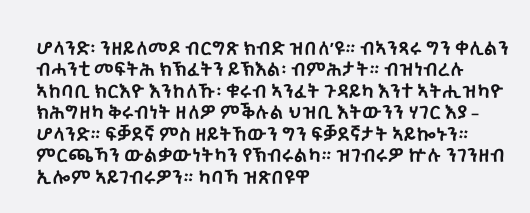ሆላንድ፡ ንዘይለመዶ ብርግጽ ክብድ ዝበለ’ዩ። ብኣንጻሩ ግን ቀሊልን ብሓንቲ መፍትሕ ክኽፈትን ይኽእል፡ ብምሕታት። ብዝነብረሉ ኣከባቢ ክርእዮ እንከለኹ፡ ቁሩብ ኣንፈት ጉዳይካ እንተ ኣትሒዝካዮ ክሕግዘካ ቅሩብነት ዘለዎ ምቕሉል ህዝቢ እትውንን ሃገር እያ – ሆላንድ። ፍቓደኛ ምስ ዘይትኸውን ግን ፍቓደኛታት ኣይኰኑን። ምርጫኻን ውልቃውነትካን የኽብሩልካ። ዝገብሩዎ ኵሉ ንገንዘብ ኢሎም ኣይገብሩዎን። ካባኻ ዝጽበዩዋ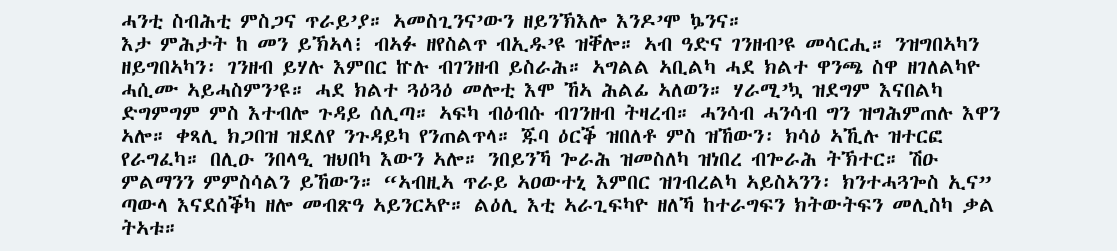ሓንቲ ስብሕቲ ምስጋና ጥራይ’ያ። ኣመስጊንና’ውን ዘይንኽእሎ እንዶ’ሞ ኴንና።
እታ ምሕታት ከ መን ይኽኣላ፧ ብኣፉ ዘየስልጥ ብኢዱ’ዩ ዝቐሎ። ኣብ ዓድና ገንዘብ’ዩ መሳርሒ። ንዝግበኣካን ዘይግበኣካን፡ ገንዘብ ይሃሉ እምበር ኵሉ ብገንዘብ ይስራሕ። ኣግልል ኣቢልካ ሓደ ክልተ ዋንጫ ስዋ ዘገለልካዮ ሓሲሙ ኣይሓስምን’ዩ። ሓደ ክልተ ጓዕጓዕ መሎቲ እሞ ኸኣ ሕልፊ ኣለወን። ሃራሚ’ኳ ዝደግም እናበልካ ድግምግም ምስ እተብሎ ጉዳይ ሰሊጣ። ኣፍካ ብዕብሱ ብገንዘብ ትዛረብ። ሓንሳብ ሓንሳብ ግን ዝግሕምጠሉ እዋን ኣሎ። ቀጻሊ ክጋበዝ ዝደለየ ንጉዳይካ የንጠልጥላ። ጁባ ዕርቕ ዝበለቶ ምስ ዝኸውን፡ ክሳዕ ኣኺሉ ዝተርፎ የራግፈካ። በሊዑ ንበላዒ ዝህበካ እውን ኣሎ። ንበይንኻ ጐራሕ ዝመስለካ ዝነበረ ብጐራሕ ትኽተር። ሽዑ ምልማንን ምምስሳልን ይኸውን። “ኣብዚኣ ጥራይ ኣዐውተኒ እምበር ዝገብረልካ ኣይስኣንን፡ ክንተሓጓጐስ ኢና” ጣውላ እናደሰቕካ ዘሎ መብጽዓ ኣይንርኣዮ። ልዕሊ እቲ ኣራጊፍካዮ ዘለኻ ከተራግፍን ክትውትፍን መሊስካ ቃል ትኣቱ።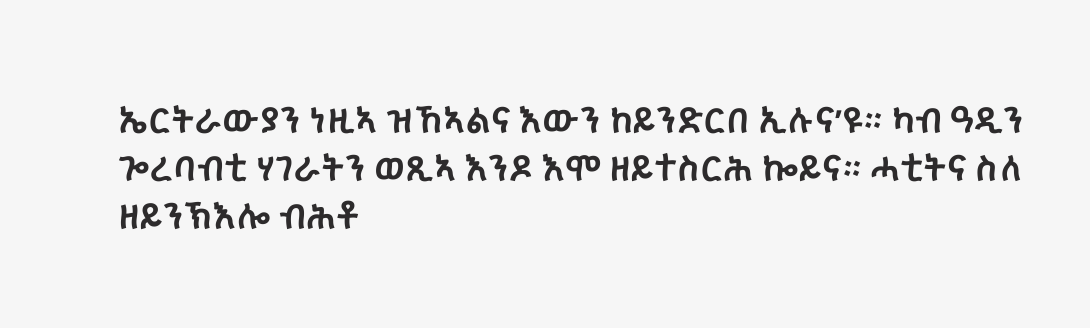ኤርትራውያን ነዚኣ ዝኸኣልና እውን ከይንድርበ ኢሉና’ዩ። ካብ ዓዲን ጐረባብቲ ሃገራትን ወጺኣ እንዶ እሞ ዘይተስርሕ ኰይና። ሓቲትና ስለ ዘይንኽእሎ ብሕቶ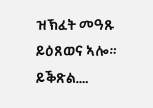ዝኽፈት መዓጹ ይዕጸወና ኣሎ።
ይቕጽል….